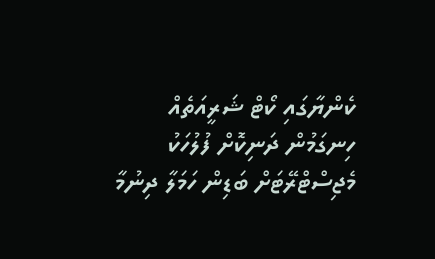ކެންޔާގައި ކޯޓް ޝަރީއަތެއް ހިނގަމުން ދަނިކޮށް ފުލުހަކު މެޖިސްޓްރޭޓަށް ބަޑިން ހަމަލާ ދިނުމާ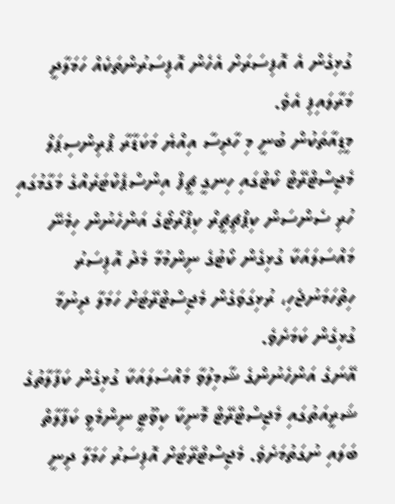ގުޅިގެން އެ އޮފިސަރަށް އެހެން އޮފިސަރުންތަކެއް ހަމަލާދީ މަރާލައިފި އެވެ.
މީޑިއާތަކުން ބުނީ މި ހާދިސާ އިއްޔެ މަކަޑާރާ ޕްރިންސިޕަލް މެޖިސްޓްރޭޓް ކޯޓްގައި ހިނގީ ޗީފް އިންސްޕެކްޓަރެއްގެ މަގާމުގައި ހުރި ސެންސަން ކިޕްޗިޗީރް ކިޕްރޯޓޯގެ އަންހެނުން ހިމެނޭ މައްސަލައަކާ ގުޅިގެން ކޯޓުގެ ނިންމުމާ މެދު އޮފިސަރު ހިތްހަމަނުޖެހި، ރުޅިގަވަގެން މެޖިސްޓްރޭޓަށް ހަމަލާ ދިނުމާ ގުޅިގެން ކަމަށެވެ.
އޭނަގެ އަންހެނުންގެ ޝާމިލުވާ މައްސަލައަކާ ގުޅިގެން ކަފާލާތުގެ ޝަރީއަތުގައި މެޖިސްޓްރޭޓް މޮނިކާ ކިވޫޓީ ނިންމެވީ ކަފާލާތް ބަލައި ނުގަތުމަށެވެ. މެޖިސްޓްރޭޓަށް އޮފިސަރު ހަމަލާ ދިނީ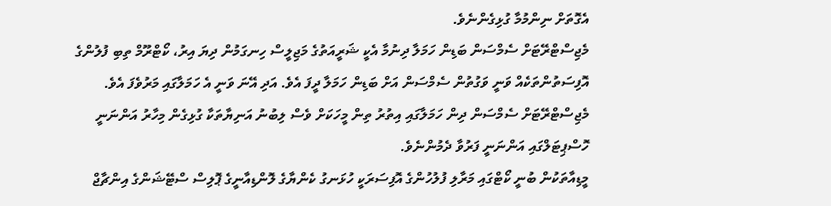އެގޮތަށް ނިންމުމާ ގުޅިގެންނެވެ.
މެޖިސްޓްރޭޓަށް ސެމްސަން ބަޑިން ހަމަލާ ދިނުމާ އެކީ ޝަރީއަތުގެ މަޖިލީސް ހިނގަމުން ދިޔަ އިރު، ކޯޓްރޫމް ތިބި ފުލުންގެ އޮފިސަތުންތަކެއް ވަނީ ވަގުތުން ސެމްސަން އަށް ބަޑިން ހަމަލާ ދީފަ އެވެ. އަދި އޭނަ ވަނީ އެ ހަމަލާގައި މަރުވެފަ އެވެ.
މެޖިސްޓްރޭޓަށް ސެމްސަން ދިން ހަމަލާގައި އިތުރު ތިން މީހަކަށް ވެސް ލިބުނު އަނިޔާތަކާ ގުޅިގެން މިހާރު އަންނަނީ ހޮސްޕިޓަލްގައި އަންނަނީ ފަރުވާ ދެމުންނެވެ.
މީޑިއާތަކުން ބުނީ ކޯޓްގައި މަރާލި ފުލުހުންގެ އޮފިސަރަކީ ހުޅަނގު ކެންޔާގެ ލޮންޑިއާނީގެ ޕޮލިސް ސްޓޭޝަންގެ އިންޗާޖް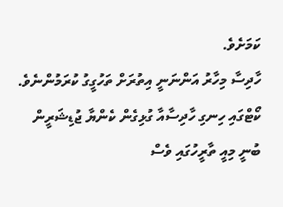ކަމަށެވެ.
ހާދިސާ މިހާރު އަންނަނީ އިތުރަށް ތަހުގީގު ކުރަމުންނެވެ.
ކޯޓްގައި ހިނގި ހާދިސާއާ ގުޅިގެން ކެންޔާ ޖުޑިޝަރީން ބުނީ މިއީ ތާރީހުގައި ވެސް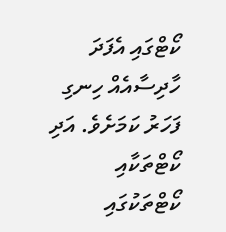ކޯޓްގައި އެފަދަ ހާދިސާއެއް ހިނގި ފަހަރު ކަމަށެވެ. އަދި ކޯޓްތަކާއި ކޯޓްތަކުގައި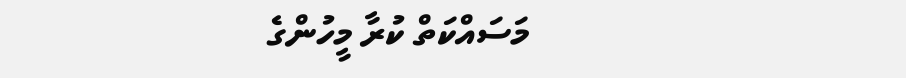މަސައްކަތް ކުރާ މީހުންގެ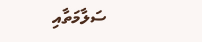ސަލާމަތާއި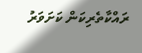ރައްކާތެރިކަން ކަށަވަރު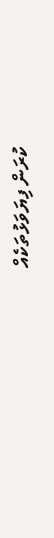ކުރަން ފިޔަވަޅުތަކެއް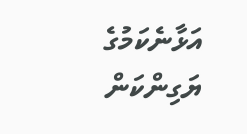އަޅާނެކަމުގެ ޔަގިންކަން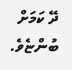ދޭ ކަމަށް ބުންޏެވެ.